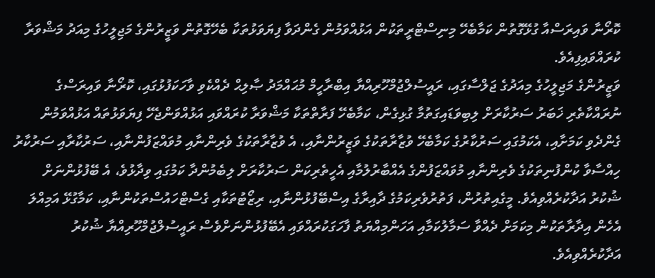ކޮރޯނާ ވައިރަސްއާ ގުޅޭގޮތުން ކަމާބެހޭ މިނިސްޓްރީތަކުން އަޅުއްވަމުން ގެންދަވާ ފިޔަވަޅުތަކާ ބެހޭގޮތުން ވަޒީރުންގެ މަޖިލީހުގެ މިއަދު މަޝްވަރާ ކުރައްވައިފިއެވެ.
ވަޒީރުންގެ މަޖިލީހުގެ މިއަދުގެ ޖަލްސާގައި، ރައީސުލްޖުމްހޫރިއްޔާ އިބްރާހީމް މުޙައްމަދު ޞާލިޙް ދެއްކެވި ވާހަކަފުޅުގައި، ކޮރޯނާ ވައިރަސްގެ ނުރައްކާތެރި ޚަބަރު ސަރުކާރަށް ލިބިވަޑައިގަތުމާ ގުޅިގެން، ކަމާބެހޭ ފަރާތްތަކާ މަޝްވަރާ ކުރައްވައި އަޅުއްވަންޖެހޭ ފިޔަވަޅުތައް އަޅުއްވަމުން ގެންދެވި ކަމަށާއި، އެކަމުގައި ސަރުކާރުގެ ކަމާބެހޭ ވުޒާރާތަކުގެ ވަޒީރުންނާއި، އެ ވުޒާރާތަކުގެ ވެރިންނާއި މުވައްޒަފުންނާއި، ސަރުކާރާއި ސަރުކާރު ހިއްސާވާ ކުންފުނިތަކުގެ ވެރިންނާއި މުވައްޒަފުންގެ އެއްބާރުލުމާއި އެހީތެރިކަން ސަރުކާރަށް ލިބެމުންދާ ކަމުގައި ވިދާޅުވެ، އެ ބޭފުޅުންނަށް ޝުކުރު އަދާކުރެއްވިއެވެ. މީގެއިތުރުން، ފަތުރުވެރިކަމުގެ ދާއިރާގެ އިސްބޭފުޅުންނާއި، ރިޒޯޓުތަކާއި ގެސްޓްހައުސްތަކުންނާއި، ކަމާގުޅޭ އަމިއްލަ އެހެން އިދާރާތަކުން މިކަމަށް ދެއްވާ ސަމާލުކަމާއި އަހަންމިއްޔަތު ފާހަގަކުރައްވައި އެބޭފުޅުންނަށްވެސް ރައީސުލްޖުމްހޫރިއްޔާ ޝުކުރު އަދާކުރެއްވިއެވެ.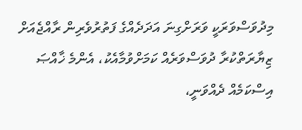މިދުވަސްވަރަކީ ވަރަށްގިނަ އަދަދެއްގެ ފަތުރުވެރިން ރާއްޖެއަށް ޒިޔާރަތްކުރާ ދުވަސްވަރެއް ކަމަށްވުމާއެކު، އެންމެ ޚާއްޞަ އިސްކަމެއް ދެއްވަނީ،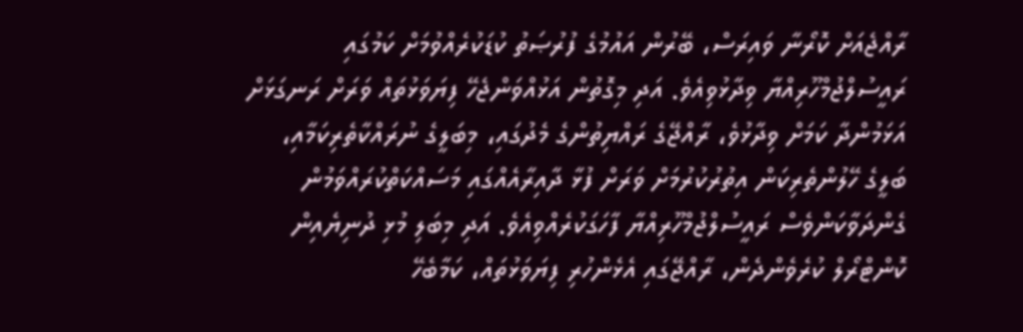ރާއްޖެއަށް ކޮރޯނާ ވައިރަސް، ބޭރުން އައުމުގެ ފުރުޞަތު ކުޑަކުރެއްވުމަށް ކަމުގައި ރައީސުލްޖުމްހޫރިއްޔާ ވިދާޅުވިއެވެ. އަދި މިގޮތުން އަޅުއްވަންޖެހޭ ފިޔަވަޅުތައް ވަރަށް ރަނގަޅަށް އަޅަމުންދާ ކަމަށް ވިދާޅުވެ، ރާއްޖޭގެ ރައްޔިތުންގެ މެދުގައި، މިބަލީގެ ނުރައްކާތެރިކަމާއި، ބަލީގެ ހޭލުންތެރިކަން އިތުރުކުރުމަށް ވަރަށް ފުޅާ ދާއިރާއެއްގައި މަސައްކަތްކުރައްވަމުން ގެންދަވާކަންވެސް ރައީސުލްޖުމްހޫރިއްޔާ ފާހަގަކުރެއްވިއެވެ. އަދި މިބަލި މުޅި ދުނިޔެއިން ކޮންޓްރޯލް ކުރެވެންދެން، ރާއްޖޭގައި އެޅެންހުރި ފިޔަވަޅުތައް، ކަމާބެހޭ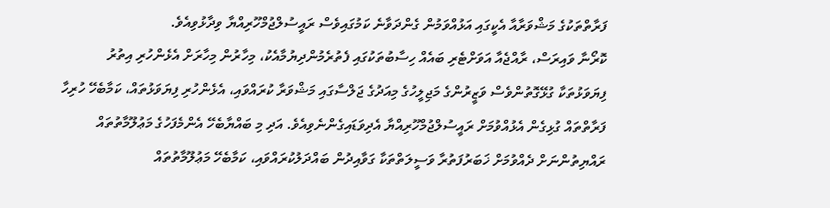ފަރާތްތަކުގެ މަޝްވަރާއާ އެކީގައި އަޅުއްވަމުން ގެންދަވާނެ ކަމުގައިވެސް ރައީސުލްޖުމްހޫރިއްޔާ ވިދާޅުވިއެވެ.
ކޮރޯނާ ވައިރަސް، ރާއްޖެއާ އަވަށްޓެރި ބައެއް ހިސާބުތަކުގައި ފެތުރެމުންދިޔުމާއެކު، މިހާރުން މިހާރަށް އެޅެންހުރި އިތުރު ފިޔަވަޅުތަކާ ގުޅޭގޮތުންވެސް ވަޒީރުންގެ މަޖިލީހުގެ މިއަދުގެ ޖަލްސާގައި މަޝްވަރާ ކުރައްވައި، އެޅެންހުރި ފިޔަވަޅުތައް، ކަމާބެހޭ ހުރިހާ ފަރާތްތައް ގުޅިގެން އެޅުއްވުމަށް ރައީސުލްޖުމްހޫރިއްޔާ އެދިވަޑައިގެންނެވިއެވެ. އަދި މި ބައްޔާބެހޭ އެންމެފަހުގެ މަޢުލޫމާތުތައް ރައްޔިތުންނަށް ދެއްވުމަށް ޚަބަރުފަތުރާ ވަސީލަތްތަކާ ގަވާއިދުން ބައްދަލުކުރައްވައި، ކަމާބެހޭ މަޢުލޫމާތުތައް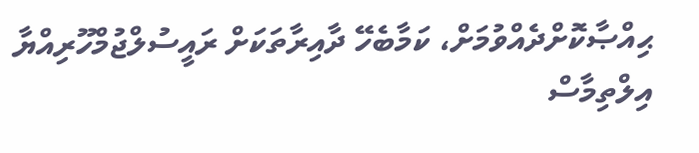ޙިއްޞާކޮށްދެއްވުމަށް، ކަމާބެހޭ ދާއިރާތަކަށް ރައީސުލްޖުމްހޫރިއްޔާ އިލްތިމާސް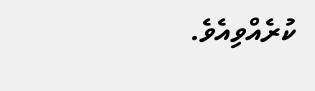ކުރެއްވިއެވެ.